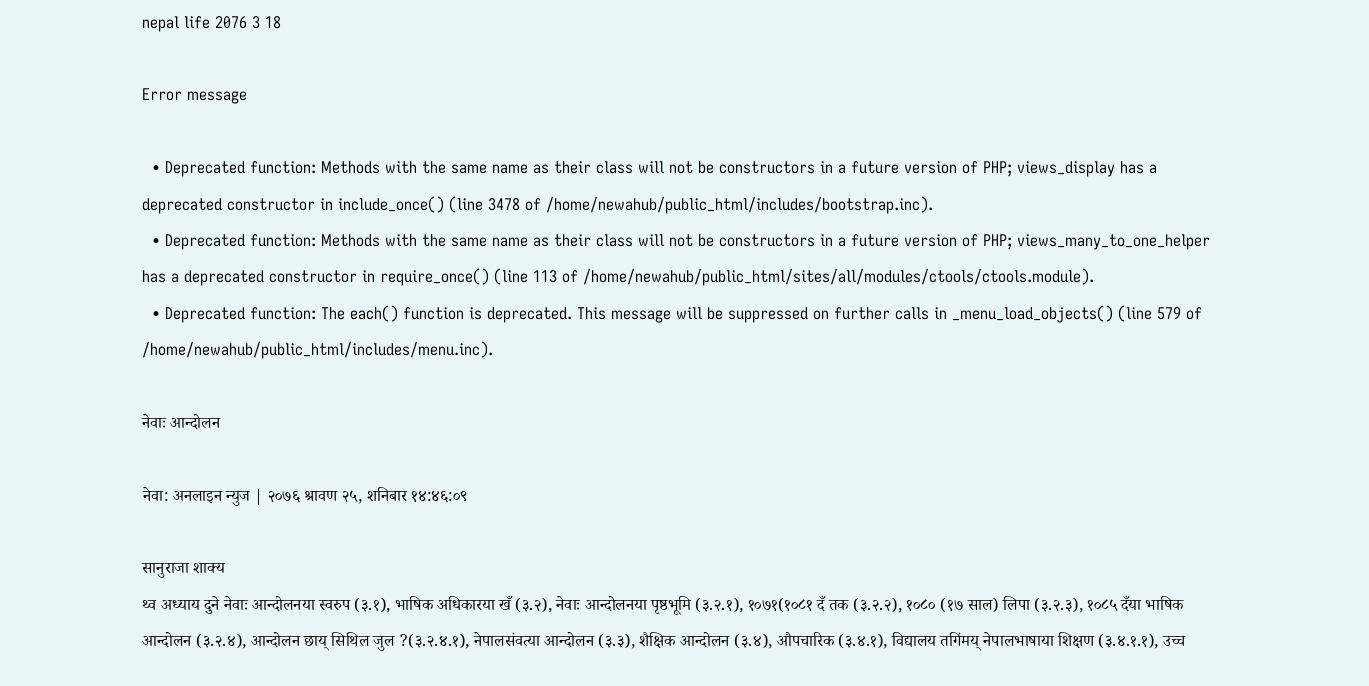nepal life 2076 3 18

Error message

  • Deprecated function: Methods with the same name as their class will not be constructors in a future version of PHP; views_display has a deprecated constructor in include_once() (line 3478 of /home/newahub/public_html/includes/bootstrap.inc).
  • Deprecated function: Methods with the same name as their class will not be constructors in a future version of PHP; views_many_to_one_helper has a deprecated constructor in require_once() (line 113 of /home/newahub/public_html/sites/all/modules/ctools/ctools.module).
  • Deprecated function: The each() function is deprecated. This message will be suppressed on further calls in _menu_load_objects() (line 579 of /home/newahub/public_html/includes/menu.inc).

नेवाः आन्दोलन

नेवा: अनलाइन न्युज | २०७६ श्रावण २५, शनिबार १४:४६:०९

सानुराजा शाक्य
थ्व अध्याय दुने नेवाः आन्दोलनया स्वरुप (३.१), भाषिक अधिकारया खँ (३.२), नेवाः आन्दोलनया पृष्ठभूमि (३.२.१), १०७१(१०८१ दँ तक (३.२.२), १०८० (१७ साल) लिपा (३.२.३), १०८५ दँया भाषिक आन्दोलन (३.२.४), आन्दोलन छाय् सिथिल जुल ?(३.२.४.१), नेपालसंवत्या आन्दोलन (३.३), शैक्षिक आन्दोलन (३.४), औपचारिक (३.४.१), विद्यालय तगिंमय् नेपालभाषाया शिक्षण (३.४.१.१), उच्च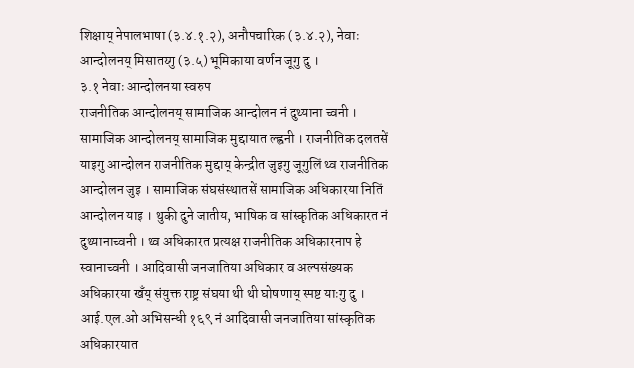शिक्षाय् नेपालभाषा (३.४.१.२), अनौपचारिक (३.४.२), नेवाः आन्दोलनय् मिसातय्गु (३.५) भूमिकाया वर्णन जूगु दु ।
३.१ नेवाः आन्दोलनया स्वरुप
राजनीतिक आन्दोलनय् सामाजिक आन्दोलन नं दुथ्याना च्वनी । सामाजिक आन्दोलनय् सामाजिक मुद्दायात ल्ह्वनी । राजनीतिक दलतसें याइगु आन्दोलन राजनीतिक मुद्दाय् केन्द्रीत जुइगु जूगुलिं थ्व राजनीतिक आन्दोलन जुइ । सामाजिक संघसंस्थातसें सामाजिक अधिकारया नितिं आन्दोलन याइ । थुकी दुने जातीय, भाषिक व सांस्कृतिक अधिकारत नं दुथ्यानाच्वनी । थ्व अधिकारत प्रत्यक्ष राजनीतिक अधिकारनाप हे स्वानाच्वनी । आदिवासी जनजातिया अधिकार व अल्पसंख्यक अधिकारया खँय् संयुक्त राष्ट्र संघया थी थी घोषणाय् स्पष्ट याःगु दु । आई.एल.ओ अभिसन्धी १६९ नं आदिवासी जनजातिया सांस्कृतिक अधिकारयात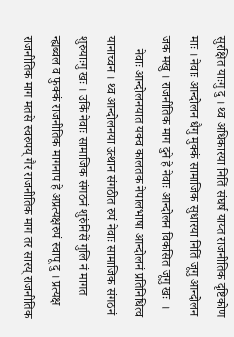सुरक्षित याःगु दु । थ्व अधिकारया नितिं संघर्ष याय्त राजनीतिक दृष्टिकोण माः । नेवाः आन्दोलन धैगु मुक्कं सामाजिक सुधारया नितिं जूगु आन्दोलन जक मखु । राजनीतिक माग दुने हे नेवाः आन्दोलन विकसित जूगु खः  ।
    नेवाः आन्दोलनयात यक्व कालतक नेपालभाषा आन्दोलनं प्रतिनिधित्व यानाच्वन । थ्व आन्दोलनया उत्थान संगठीत रुपं नेवाः सामाजिक संगठनं शुरुयाःगु खः । उकिं नेवाः सामाजिक संगठनं शुरुंनिसें गुलि नं मागत न्ह्यब्वल व फुक्कं राजनीतिक मागनाप हे अप्रत्यक्षरुपं स्वापू दु । प्रत्यक्ष राजनीतिक माग मतसे स्वरुपय् गैर राजनीतिक माग तर सारय् राजनीतिक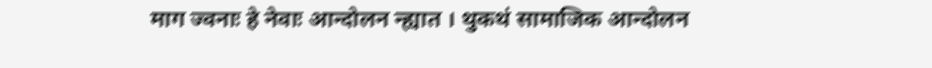माग ज्वनाः हे नेवाः आन्दोलन न्ह्यात । थुकथं सामाजिक आन्दोलन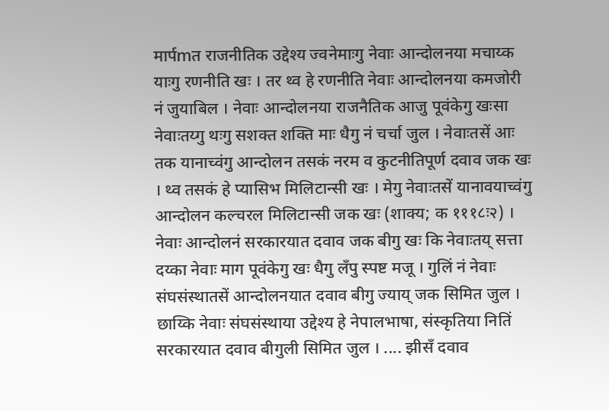मार्पmत राजनीतिक उद्देश्य ज्वनेमाःगु नेवाः आन्दोलनया मचाय्क याःगु रणनीति खः । तर थ्व हे रणनीति नेवाः आन्दोलनया कमजोरी नं जुयाबिल । नेवाः आन्दोलनया राजनैतिक आजु पूवंकेगु खःसा नेवाःतय्गु थःगु सशक्त शक्ति माः धैगु नं चर्चा जुल । नेवाःतसें आः तक यानाच्वंगु आन्दोलन तसकं नरम व कुटनीतिपूर्ण दवाव जक खः । थ्व तसकं हे प्यासिभ मिलिटान्सी खः । मेगु नेवाःतसें यानावयाच्वंगु आन्दोलन कल्चरल मिलिटान्सी जक खः (शाक्य; क १११८ः२) । नेवाः आन्दोलनं सरकारयात दवाव जक बीगु खः कि नेवाःतय् सत्ता दय्का नेवाः माग पूवंकेगु खः धैगु लँपु स्पष्ट मजू । गुलिं नं नेवाः संघसंस्थातसें आन्दोलनयात दवाव बीगु ज्याय् जक सिमित जुल । छाय्कि नेवाः संघसंस्थाया उद्देश्य हे नेपालभाषा, संस्कृतिया नितिं सरकारयात दवाव बीगुली सिमित जुल । .... झीसँ दवाव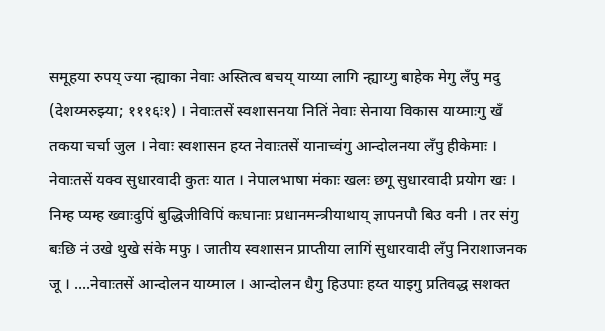समूहया रुपय् ज्या न्ह्याका नेवाः अस्तित्व बचय् याय्या लागि न्ह्याय्गु बाहेक मेगु लँपु मदु (देशय्मरुझ्या; १११६ः१) । नेवाःतसें स्वशासनया नितिं नेवाः सेनाया विकास याय्माःगु खँ तकया चर्चा जुल । नेवाः स्वशासन हय्त नेवाःतसें यानाच्वंगु आन्दोलनया लँपु हीकेमाः । नेवाःतसें यक्व सुधारवादी कुतः यात । नेपालभाषा मंकाः खलः छगू सुधारवादी प्रयोग खः । निम्ह प्यम्ह ख्वाःदुपिं बुद्धिजीविपिं कःघानाः प्रधानमन्त्रीयाथाय् ज्ञापनपौ बिउ वनी । तर संगु बःछि नं उखे थुखे संके मफु । जातीय स्वशासन प्राप्तीया लागिं सुधारवादी लँपु निराशाजनक जू । ....नेवाःतसें आन्दोलन याय्माल । आन्दोलन धैगु हिउपाः हय्त याइगु प्रतिवद्ध सशक्त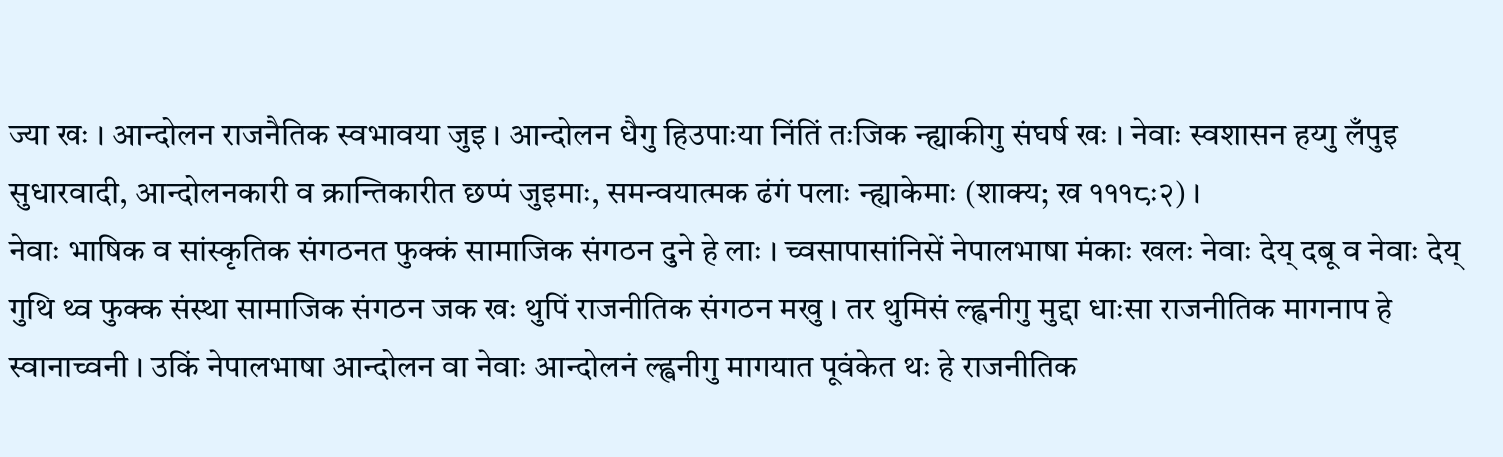ज्या खः । आन्दोलन राजनैतिक स्वभावया जुइ । आन्दोलन धैगु हिउपाःया निंतिं तःजिक न्ह्याकीगु संघर्ष खः । नेवाः स्वशासन हय्गु लँपुइ सुधारवादी, आन्दोलनकारी व क्रान्तिकारीत छप्पं जुइमाः, समन्वयात्मक ढंगं पलाः न्ह्याकेमाः (शाक्य; ख १११८ः२) ।
नेवाः भाषिक व सांस्कृतिक संगठनत फुक्कं सामाजिक संगठन दुने हे लाः । च्वसापासांनिसें नेपालभाषा मंकाः खलः नेवाः देय् दबू व नेवाः देय् गुथि थ्व फुक्क संस्था सामाजिक संगठन जक खः थुपिं राजनीतिक संगठन मखु । तर थुमिसं ल्ह्वनीगु मुद्दा धाःसा राजनीतिक मागनाप हे स्वानाच्वनी । उकिं नेपालभाषा आन्दोलन वा नेवाः आन्दोलनं ल्ह्वनीगु मागयात पूवंकेत थः हे राजनीतिक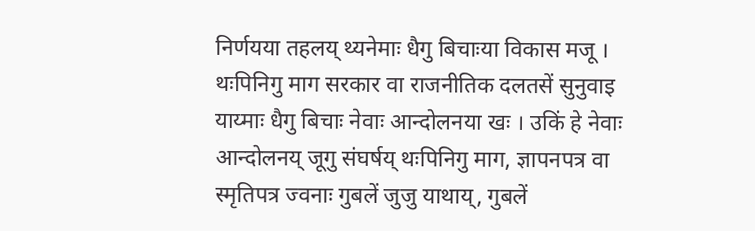निर्णयया तहलय् थ्यनेमाः धैगु बिचाःया विकास मजू । थःपिनिगु माग सरकार वा राजनीतिक दलतसें सुनुवाइ याय्माः धैगु बिचाः नेवाः आन्दोलनया खः । उकिं हे नेवाः आन्दोलनय् जूगु संघर्षय् थःपिनिगु माग, ज्ञापनपत्र वा स्मृतिपत्र ज्वनाः गुबलें जुजु याथाय्, गुबलें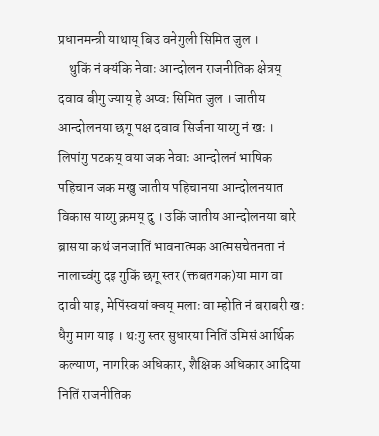प्रधानमन्त्री याथाय् बिउ वनेगुली सिमित जुल ।
    थुकिं नं क्यंकि नेवाः आन्दोलन राजनीतिक क्षेत्रय् दवाव बीगु ज्याय् हे अप्वः सिमित जुल । जातीय आन्दोलनया छगू पक्ष दवाव सिर्जना याय्गु नं खः । लिपांगु पटकय् वया जक नेवाः आन्दोलनं भाषिक पहिचान जक मखु जातीय पहिचानया आन्दोलनयात विकास याय्गु क्रमय् दु । उकिं जातीय आन्दोलनया बारे ब्रासया कथं जनजातिं भावनात्मक आत्मसचेतनता नं नालाच्वंगु दइ गुकिं छगू स्तर (क्तबतगक)या माग वा दावी याइ, मेपिंस्वयां क्वय् मलाः वा म्होति नं बराबरी खः धैगु माग याइ । थःगु स्तर सुधारया नितिं उमिसं आर्थिक कल्याण, नागरिक अधिकार, शैक्षिक अधिकार आदिया नितिं राजनीतिक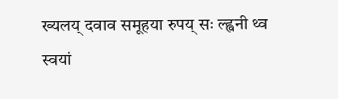ख्यलय् दवाव समूहया रुपय् सः ल्ह्वनी थ्व स्वयां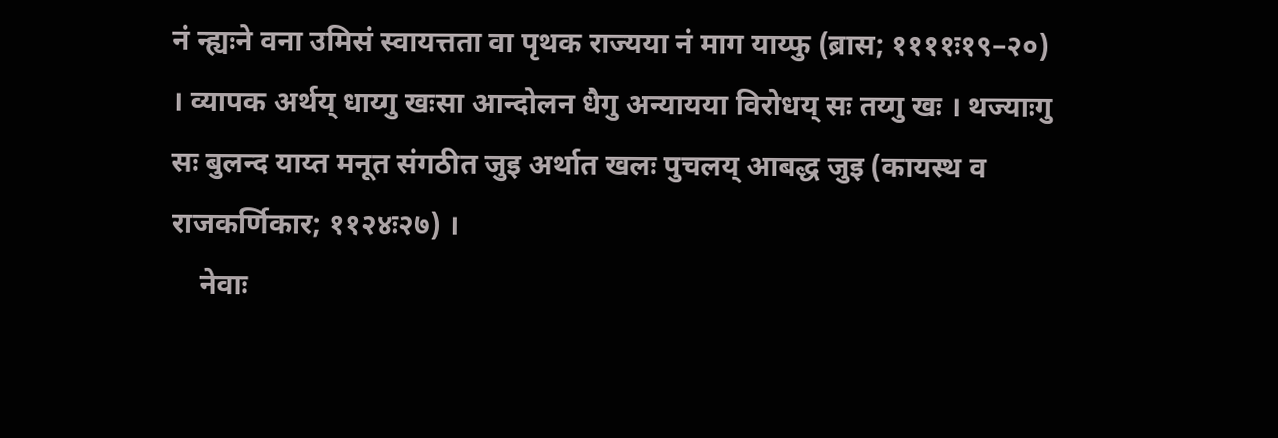नं न्ह्यःने वना उमिसं स्वायत्तता वा पृथक राज्यया नं माग याय्फु (ब्रास; ११११ः१९–२०) । व्यापक अर्थय् धाय्गु खःसा आन्दोलन धैगु अन्यायया विरोधय् सः तय्गु खः । थज्याःगु सः बुलन्द याय्त मनूत संगठीत जुइ अर्थात खलः पुचलय् आबद्ध जुइ (कायस्थ व राजकर्णिकार; ११२४ः२७) ।
    नेवाः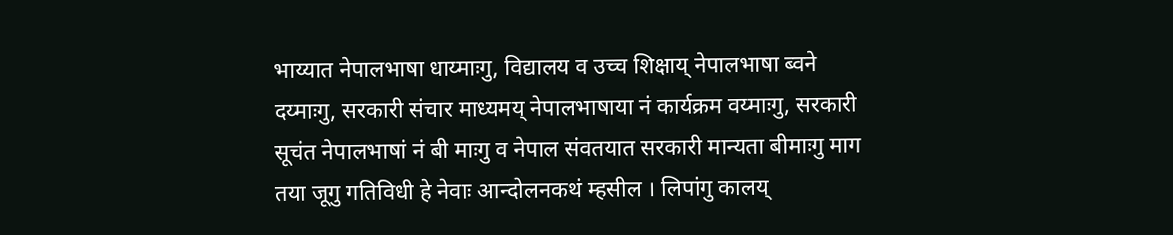भाय्यात नेपालभाषा धाय्माःगु, विद्यालय व उच्च शिक्षाय् नेपालभाषा ब्वने दय्माःगु, सरकारी संचार माध्यमय् नेपालभाषाया नं कार्यक्रम वय्माःगु, सरकारी सूचंत नेपालभाषां नं बी माःगु व नेपाल संवतयात सरकारी मान्यता बीमाःगु माग तया जूगु गतिविधी हे नेवाः आन्दोलनकथं म्हसील । लिपांगु कालय्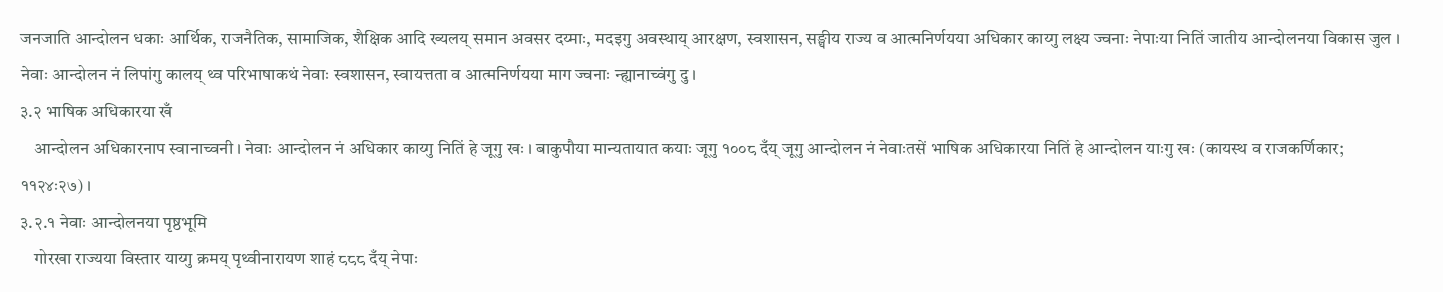जनजाति आन्दोलन धकाः आर्थिक, राजनैतिक, सामाजिक, शैक्षिक आदि ख्यलय् समान अवसर दय्माः, मदइगु अवस्थाय् आरक्षण, स्वशासन, सङ्घीय राज्य व आत्मनिर्णयया अधिकार काय्गु लक्ष्य ज्वनाः नेपाःया नितिं जातीय आन्दोलनया विकास जुल । नेवाः आन्दोलन नं लिपांगु कालय् थ्व परिभाषाकथं नेवाः स्वशासन, स्वायत्तता व आत्मनिर्णयया माग ज्वनाः न्ह्यानाच्वंगु दु ।
३.२ भाषिक अधिकारया खँ
    आन्दोलन अधिकारनाप स्वानाच्वनी । नेवाः आन्दोलन नं अधिकार काय्गु नितिं हे जूगु खः । बाकुपौया मान्यतायात कयाः जूगु १००८ दँय् जूगु आन्दोलन नं नेवाःतसें भाषिक अधिकारया नितिं हे आन्दोलन याःगु खः (कायस्थ व राजकर्णिकार; ११२४ः२७) ।
३.२.१ नेवाः आन्दोलनया पृष्ठभूमि
    गोरखा राज्यया विस्तार याय्गु क्रमय् पृथ्वीनारायण शाहं ८८८ दँय् नेपाः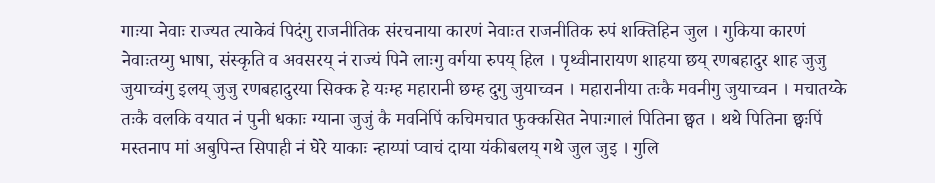गाःया नेवाः राज्यत त्याकेवं पिदंगु राजनीतिक संरचनाया कारणं नेवाःत राजनीतिक रुपं शक्तिहिन जुल । गुकिया कारणं नेवाःतय्गु भाषा, संस्कृति व अवसरय् नं राज्यं पिने लाःगु वर्गया रुपय् हिल । पृथ्वीनारायण शाहया छय् रणबहादुर शाह जुजु जुयाच्वंगु इलय् जुजु रणबहादुरया सिक्क हे यःम्ह महारानी छम्ह दुगु जुयाच्वन । महारानीया तःकै मवनीगु जुयाच्वन । मचातय्के तःकै वलकि वयात नं पुनी धकाः ग्याना जुजुं कै मवनिपिं कचिमचात फुक्कसित नेपाःगालं पितिना छ्वत । थथे पितिना छ्वःपिं मस्तनाप मां अबुपिन्त सिपाही नं घेरे याकाः न्हाय्पां प्वाचं दाया यंकीबलय् गथे जुल जुइ । गुलि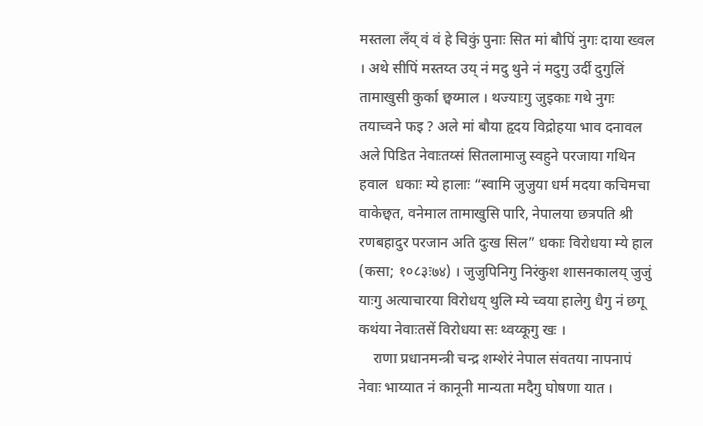मस्तला लँय् वं वं हे चिकुं पुनाः सित मां बौपिं नुगः दाया ख्वल । अथे सीपिं मस्तय्त उय् नं मदु थुने नं मदुगु उर्दी दुगुलिं तामाखुसी कुर्का छ्वय्माल । थज्याःगु जुइकाः गथे नुगः तयाच्वने फइ ? अले मां बौया हृदय विद्रोहया भाव दनावल अले पिडित नेवाःतय्सं सितलामाजु स्वहुने परजाया गथिन हवाल  धकाः म्ये हालाः “स्वामि जुजुया धर्म मदया कचिमचा वाकेछ्वत, वनेमाल तामाखुसि पारि, नेपालया छत्रपति श्री रणबहादुर परजान अति दुःख सिल” धकाः विरोधया म्ये हाल  (कसा; १०८३ः७४) । जुजुपिनिगु निरंकुश शासनकालय् जुजुं याःगु अत्याचारया विरोधय् थुलि म्ये च्वया हालेगु धैगु नं छगू कथंया नेवाःतसें विरोधया सः थ्वय्कूगु खः ।
    राणा प्रधानमन्त्री चन्द्र शम्शेरं नेपाल संवतया नापनापं नेवाः भाय्यात नं कानूनी मान्यता मदैगु घोषणा यात ।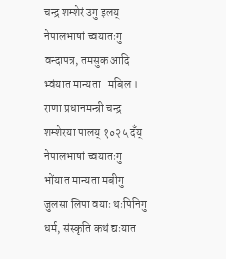चन्द्र शम्शेरं उगु इलय् नेपालभाषां च्वयातःगु वन्दापत्र, तमसुक आदि भ्वंयात मान्यता   मबिल । राणा प्रधानमन्त्री चन्द्र शम्शेरया पालय् १०२५ दँय् नेपालभाषां च्वयातःगु भोंयात मान्यता मबीगु जुलसा लिपा वयाः थःपिनिगु धर्म, संस्कृति कथं द्यःयात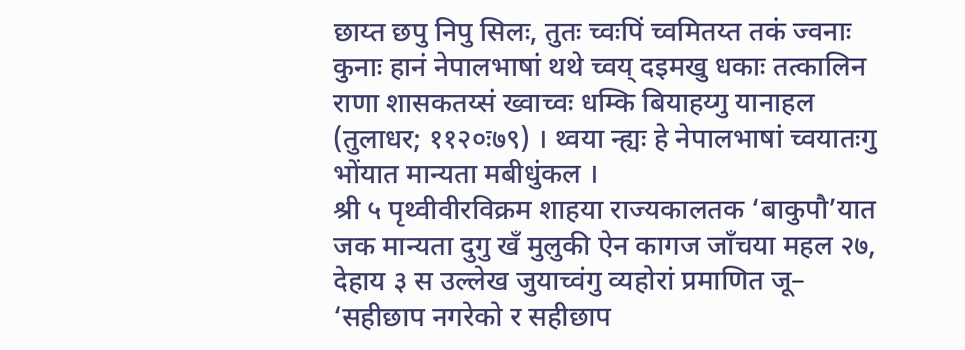छाय्त छपु निपु सिलः, तुतः च्वःपिं च्वमितय्त तकं ज्वनाः कुनाः हानं नेपालभाषां थथे च्वय् दइमखु धकाः तत्कालिन राणा शासकतय्सं ख्वाच्वः धम्कि बियाहय्गु यानाहल (तुलाधर; ११२०ः७९) । थ्वया न्ह्यः हे नेपालभाषां च्वयातःगु भोंयात मान्यता मबीधुंकल ।
श्री ५ पृथ्वीवीरविक्रम शाहया राज्यकालतक ‘बाकुपौ’यात जक मान्यता दुगु खँ मुलुकी ऐन कागज जाँचया महल २७, देहाय ३ स उल्लेख जुयाच्वंगु व्यहोरां प्रमाणित जू– ‘सहीछाप नगरेको र सहीछाप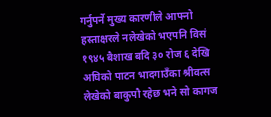गर्नुपर्ने मुख्य कारणीले आफ्नो हस्ताक्षरले नलेखेको भएपनि विसं १९४५ बैशाख बदि ३० रोज ६ देखि अघिको पाटन भादगाउँका श्रीवत्स लेखेको बाकुपौ रहेछ भने सो कागज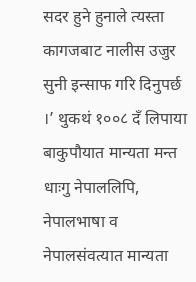सदर हुने हुनाले त्यस्ता कागजबाट नालीस उजुर सुनी इन्साफ गरि दिनुपर्छ ।’ थुकथं १००८ दँ लिपाया बाकुपौयात मान्यता मन्त धाःगु नेपाललिपि, नेपालभाषा व नेपालसंवत्यात मान्यता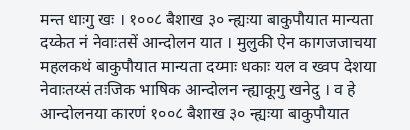मन्त धाःगु खः । १००८ बैशाख ३० न्ह्यःया बाकुपौयात मान्यता दय्केत नं नेवाःतसें आन्दोलन यात । मुलुकी ऐन कागजजाचया महलकथं बाकुपौयात मान्यता दय्माः धकाः यल व ख्वप देशया नेवाःतय्सं तःजिक भाषिक आन्दोलन न्ह्याकूगु खनेदु । व हे आन्दोलनया कारणं १००८ बैशाख ३० न्ह्यःया बाकुपौयात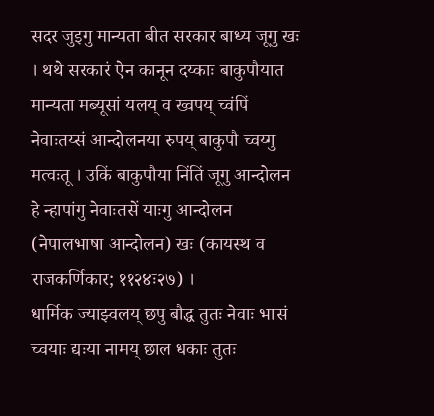सदर जुइगु मान्यता बीत सरकार बाध्य जूगु खः । थथे सरकारं ऐन कानून दय्काः बाकुपौयात मान्यता मब्यूसां यलय् व ख्वपय् च्वंपिं नेवाःतय्सं आन्दोलनया रुपय् बाकुपौ च्वय्गु मत्वःतू । उकिं बाकुपौया निंतिं जूगु आन्दोलन हे न्हापांगु नेवाःतसें याःगु आन्दोलन (नेपालभाषा आन्दोलन) खः (कायस्थ व राजकर्णिकार; ११२४ः२७) ।
धार्मिक ज्याझ्वलय् छपु बौद्ध तुतः नेवाः भासं च्वयाः द्यःया नामय् छाल धकाः तुतः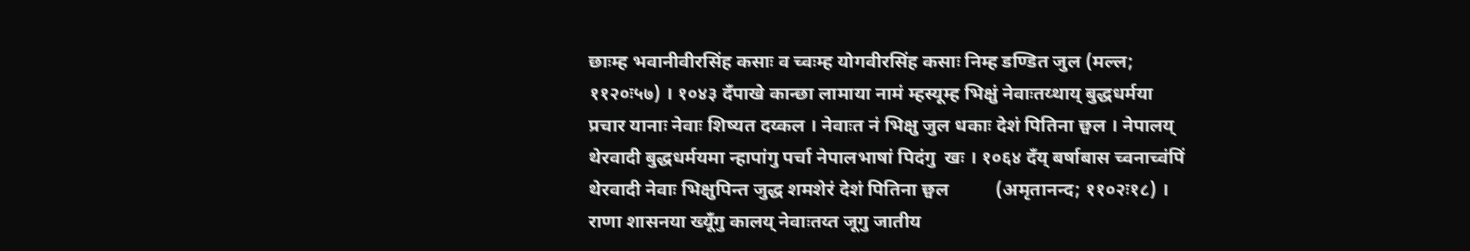छाःम्ह भवानीवीरसिंह कसाः व च्वःम्ह योगवीरसिंह कसाः निम्ह डण्डित जुल (मल्ल; ११२०ः५७) । १०४३ दँपाखे कान्छा लामाया नामं म्हस्यूम्ह भिक्षुं नेवाःतय्थाय् बुद्धधर्मया प्रचार यानाः नेवाः शिष्यत दय्कल । नेवाःत नं भिक्षु जुल धकाः देशं पितिना छ्वल । नेपालय् थेरवादी बुद्धधर्मयमा न्हापांगु पर्चा नेपालभाषां पिदंगु  खः । १०६४ दँय् बर्षाबास च्वनाच्वंपिं थेरवादी नेवाः भिक्षुपिन्त जुद्ध शमशेरं देशं पितिना छ्वल          (अमृतानन्द; ११०२ः१८) ।
राणा शासनया ख्यूँगु कालय् नेवाःतय्त जूगु जातीय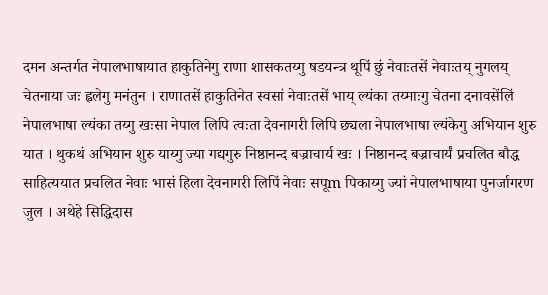दमन अन्तर्गत नेपालभाषायात हाकुतिनेगु राणा शासकतय्गु षडयन्त्र थूपिं छुं नेवाःतसें नेवाःतय् नुगलय् चेतनाया जः ह्वलेगु मनंतुन । राणातसें हाकुतिनेत स्वसां नेवाःतसें भाय् ल्यंका तय्माःगु चेतना दनावसेंलिं नेपालभाषा ल्यंका तय्गु खःसा नेपाल लिपि त्वःता देवनागरी लिपि छ्यला नेपालभाषा ल्यंकेगु अभियान शुरु यात । थुकथं अभियान शुरु याय्गु ज्या गद्यगुरु निष्ठानन्द बज्राचार्य खः । निष्ठानन्द बज्राचार्यं प्रचलित बौद्ध साहित्ययात प्रचलित नेवाः भासं हिला देवनागरी लिपिं नेवाः सपूm पिकाय्गु ज्यां नेपालभाषाया पुनर्जागरण जुल । अथेहे सिद्धिदास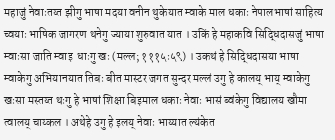महाजुं नेवाःतय्त झीगु भाषा मदया वनीन थुकेयात म्वाके माल धकाः नेपालभाषां साहित्य च्वयाः भाषिक जागरण थनेगु ज्याया शुरुवात यात । उकिं हे महाकवि सिद्धिदासजुं भाषा म्वाःसा जाति म्वाइ  धाःगु खः (मल्ल; १११५ः५९) । उकथं हे सिद्धिदासया भाषा म्वाकेगु अभियानयात तिबः बीत मास्टर जगत सुन्दर मल्लं उगु हे कालय् भाय् म्वाकेगु खःसा मस्तय्त थःगु हे भाषां शिक्षा बिइमाल धकाः नेवाः भासं ब्वंकेगु विद्यालय खौमा त्वालय् चाय्कल । अथेहे उगु हे इलय् नेवाः भाय्यात ल्यंकेत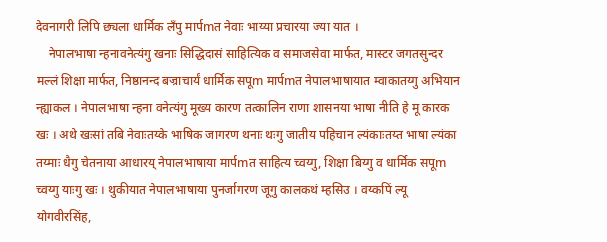देवनागरी लिपि छ्यला धार्मिक लँपु मार्पmत नेवाः भाय्या प्रचारया ज्या यात ।
    नेपालभाषा न्हनावनेत्यंगु खनाः सिद्धिदासं साहित्यिक व समाजसेवा मार्फत, मास्टर जगतसुन्दर मल्लं शिक्षा मार्फत, निष्ठानन्द बज्राचार्यं धार्मिक सपूm मार्पmत नेपालभाषायात म्वाकातय्गु अभियान न्ह्याकल । नेपालभाषा न्हना वनेत्यंगु मूख्य कारण तत्कालिन राणा शासनया भाषा नीति हे मू कारक  खः । अथे खःसां तबि नेवाःतय्के भाषिक जागरण थनाः थःगु जातीय पहिचान ल्यंकाःतय्त भाषा ल्यंका तय्माः धैगु चेतनाया आधारय् नेपालभाषाया मार्पmत साहित्य च्वय्गु, शिक्षा बिय्गु व धार्मिक सपूm च्वय्गु याःगु खः । थुकीयात नेपालभाषाया पुनर्जागरण जूगु कालकथं म्हसिउ । वय्कपिं ल्यू योगवीरसिंह,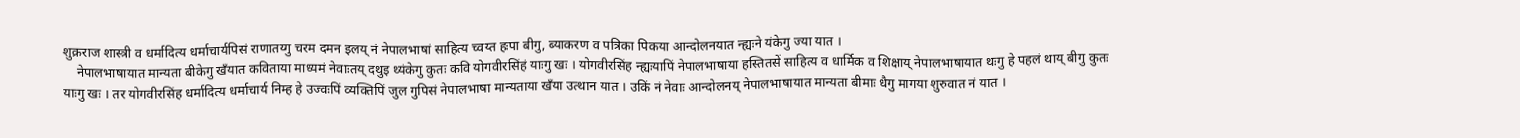शुक्रराज शास्त्री व धर्मादित्य धर्माचार्यपिसं राणातय्गु चरम दमन इलय् नं नेपालभाषां साहित्य च्वय्त हःपा बीगु, ब्याकरण व पत्रिका पिकया आन्दोलनयात न्ह्यःने यंकेगु ज्या यात ।
    नेपालभाषायात मान्यता बीकेगु खँयात कविताया माध्यमं नेवाःतय् दथुइ थ्यंकेगु कुतः कवि योगवीरसिंहं याःगु खः । योगवीरसिंह न्ह्यःयापिं नेपालभाषाया हस्तितसें साहित्य व धार्मिक व शिक्षाय् नेपालभाषायात थःगु हे पहलं थाय् बीगु कुतः याःगु खः । तर योगवीरसिंह धर्मादित्य धर्माचार्य निम्ह हे उज्वःपिं व्यक्तिपिं जुल गुपिसं नेपालभाषा मान्यताया खँया उत्थान यात । उकिं नं नेवाः आन्दोलनय् नेपालभाषायात मान्यता बीमाः धैगु मागया शुरुवात नं यात ।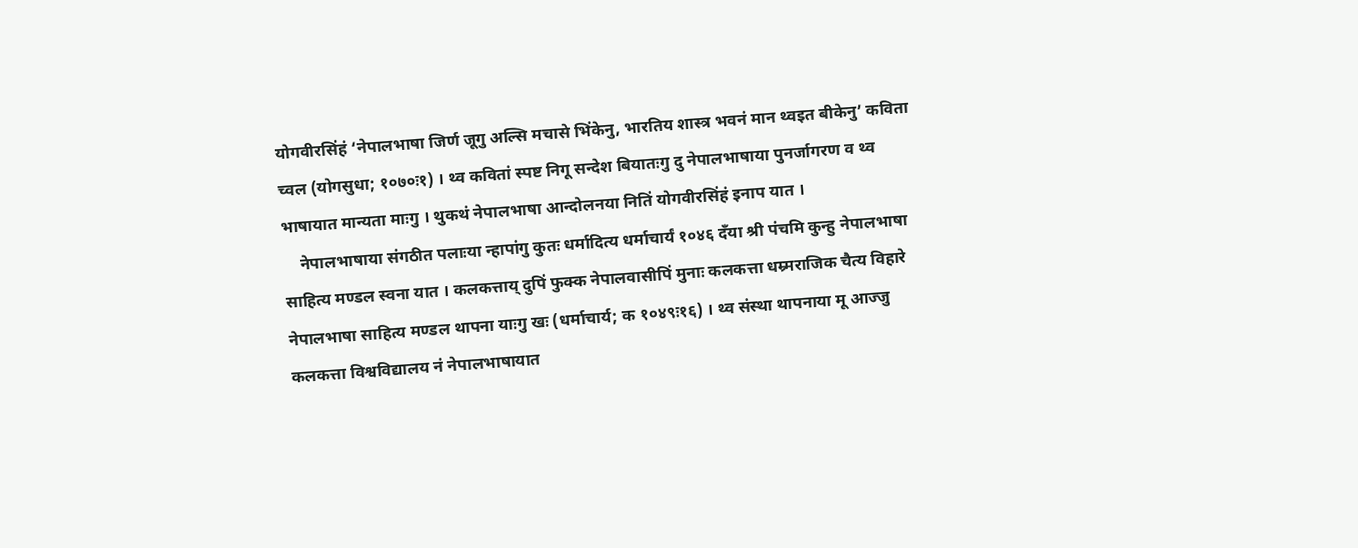योगवीरसिंहं ‘नेपालभाषा जिर्ण जूगु अल्सि मचासे भिंकेनु, भारतिय शास्त्र भवनं मान थ्वइत बीकेनु’ कविता च्वल (योगसुधा; १०७०ः१) । थ्व कवितां स्पष्ट निगू सन्देश बियातःगु दु नेपालभाषाया पुनर्जागरण व थ्व भाषायात मान्यता माःगु । थुकथं नेपालभाषा आन्दोलनया नितिं योगवीरसिंहं इनाप यात ।
    नेपालभाषाया संगठीत पलाःया न्हापांगु कुतः धर्मादित्य धर्माचार्यं १०४६ दँया श्री पंचमि कुन्हु नेपालभाषा साहित्य मण्डल स्वना यात । कलकत्ताय् दुपिं फुक्क नेपालवासीपिं मुनाः कलकत्ता धम्र्मराजिक चैत्य विहारे नेपालभाषा साहित्य मण्डल थापना याःगु खः (धर्माचार्य; क १०४९ः१६) । थ्व संस्था थापनाया मू आज्जु कलकत्ता विश्वविद्यालय नं नेपालभाषायात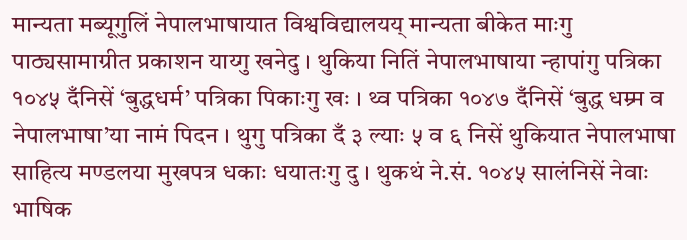मान्यता मब्यूगुलिं नेपालभाषायात विश्वविद्यालयय् मान्यता बीकेत माःगु पाठ्यसामाग्रीत प्रकाशन याय्गु खनेदु । थुकिया नितिं नेपालभाषाया न्हापांगु पत्रिका १०४५ दँनिसें ‘बुद्धधर्म’ पत्रिका पिकाःगु खः । थ्व पत्रिका १०४७ दँनिसें ‘बुद्ध धम्र्म व नेपालभाषा’या नामं पिदन । थुगु पत्रिका दँ ३ ल्याः ५ व ६ निसें थुकियात नेपालभाषा साहित्य मण्डलया मुखपत्र धकाः धयातःगु दु । थुकथं ने.सं. १०४५ सालंनिसें नेवाः भाषिक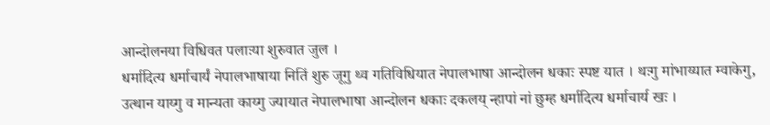आन्दोलनया विधिवत पलाःया शुरुवात जुल ।
धर्मादित्य धर्माचार्यं नेपालभाषाया नितिं शुरु जूगु थ्व गतिविधियात नेपालभाषा आन्दोलन धकाः स्पष्ट यात । थःगु मांभाय्यात म्वाकेगु, उत्थान याय्गु व मान्यता काय्गु ज्यायात नेपालभाषा आन्दोलन धकाः दकलय् न्हापां नां छुम्ह धर्मादित्य धर्माचार्य खः ।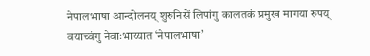नेपालभाषा आन्दोलनय् शुरुनिसें लिपांगु कालतकं प्रमुख मागया रुपय् वयाच्वंगु नेवाःभाय्यात ‘नेपालभाषा’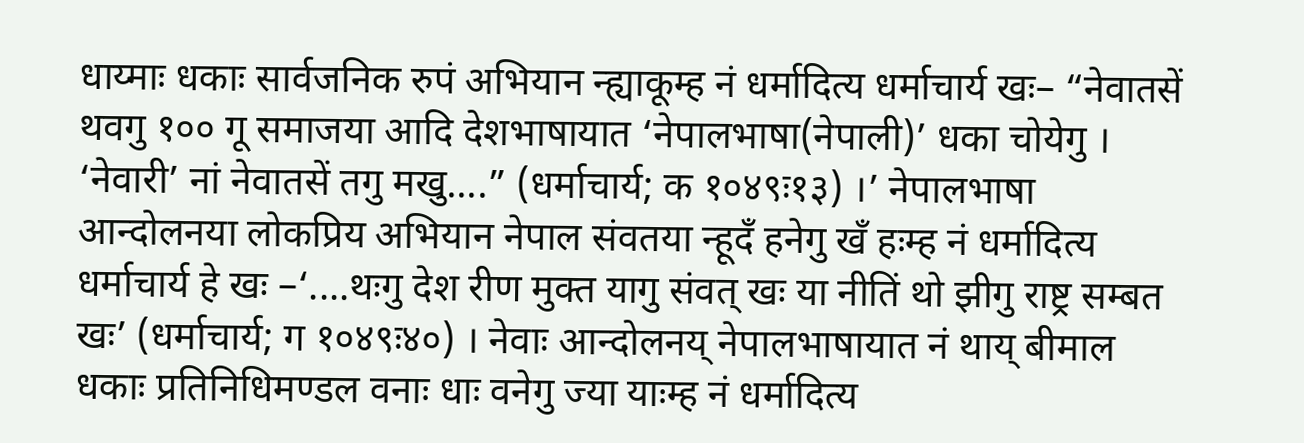धाय्माः धकाः सार्वजनिक रुपं अभियान न्ह्याकूम्ह नं धर्मादित्य धर्माचार्य खः– “नेवातसें थवगु १०० गू समाजया आदि देशभाषायात ‘नेपालभाषा(नेपाली)’ धका चोयेगु । ‘नेवारी’ नां नेवातसें तगु मखु....” (धर्माचार्य; क १०४९ः१३) ।’ नेपालभाषा आन्दोलनया लोकप्रिय अभियान नेपाल संवतया न्हूदँ हनेगु खँ हःम्ह नं धर्मादित्य धर्माचार्य हे खः –‘....थःगु देश रीण मुक्त यागु संवत् खः या नीतिं थो झीगु राष्ट्र सम्बत खः’ (धर्माचार्य; ग १०४९ः४०) । नेवाः आन्दोलनय् नेपालभाषायात नं थाय् बीमाल धकाः प्रतिनिधिमण्डल वनाः धाः वनेगु ज्या याःम्ह नं धर्मादित्य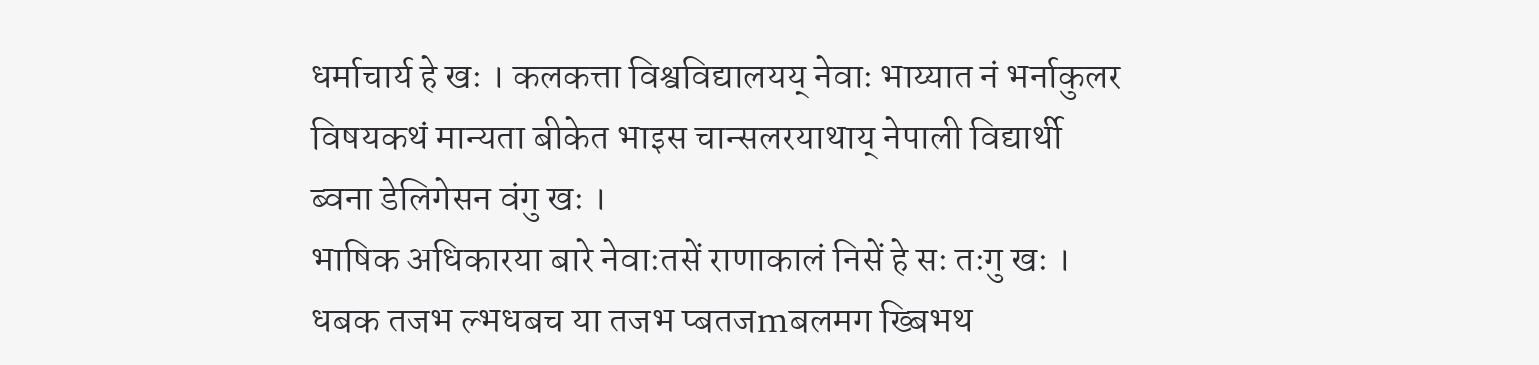धर्माचार्य हे खः । कलकत्ता विश्वविद्यालयय् नेवाः भाय्यात नं भर्नाकुलर विषयकथं मान्यता बीकेत भाइस चान्सलरयाथाय् नेपाली विद्यार्थी ब्वना डेलिगेसन वंगु खः ।
भाषिक अधिकारया बारे नेवाःतसें राणाकालं निसें हे सः तःगु खः । धबक तजभ ल्भधबच या तजभ प्बतजmबलमग ख्बिभथ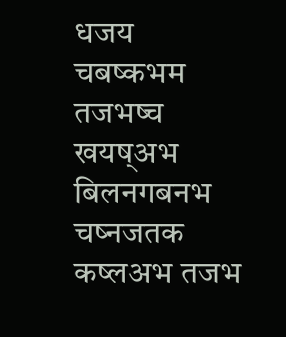धजय चबष्कभम तजभष्च खयष्अभ बिलनगबनभ चष्नजतक कष्लअभ तजभ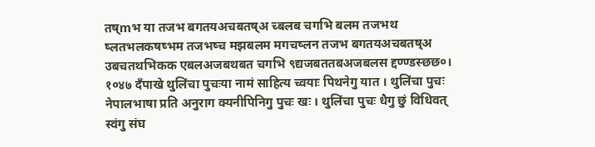तष्mभ या तजभ बगतयअचबतष्अ च्बलब चगभि बलम तजभथ ष्लतभलकषष्भम तजभष्च मझबलम मगचष्लन तजभ बगतयअचबतष्अ उबचतथभिकक एबलअजबथबत चगभि ९द्यजबततबअजबलस द्दण्ण्डस्छछ०। १०४७ दँपाखे थुलिंचा पुचःया नामं साहित्य च्वयाः पिथनेगु यात । थुलिंचा पुचः नेपालभाषा प्रति अनुराग क्यनीपिनिगु पुचः खः । थुलिंचा पुचः धैगु छुं विधिवत् स्वंगु संघ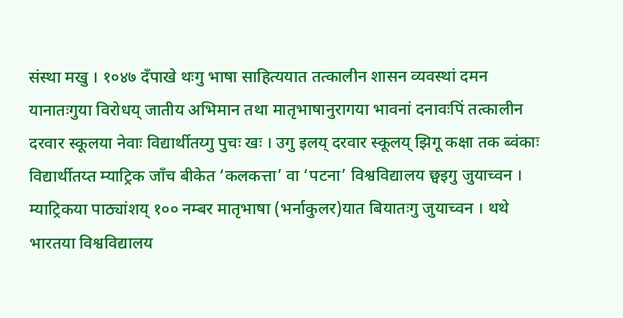संस्था मखु । १०४७ दँपाखे थःगु भाषा साहित्ययात तत्कालीन शासन व्यवस्थां दमन यानातःगुया विरोधय् जातीय अभिमान तथा मातृभाषानुरागया भावनां दनावःपिं तत्कालीन दरवार स्कूलया नेवाः विद्यार्थीतय्गु पुचः खः । उगु इलय् दरवार स्कूलय् झिगू कक्षा तक ब्वंकाः विद्यार्थीतय्त म्याट्रिक जाँच बीकेत ‘कलकत्ता’ वा ‘पटना’ विश्वविद्यालय छ्वइगु जुयाच्वन । म्याट्रिकया पाठ्यांशय् १०० नम्बर मातृभाषा (भर्नाकुलर)यात बियातःगु जुयाच्वन । थथे भारतया विश्वविद्यालय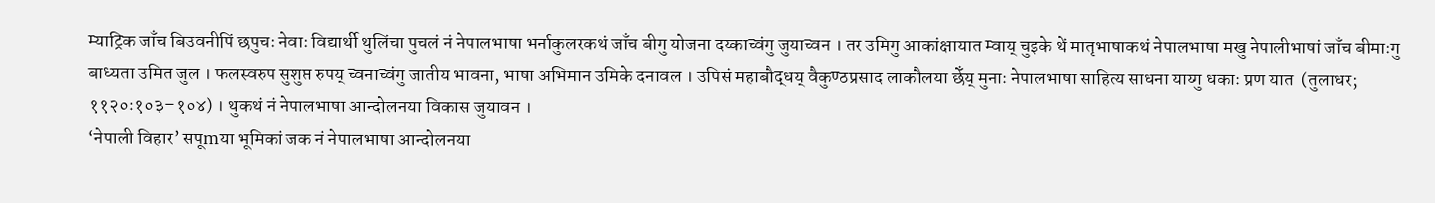म्याट्रिक जाँच बिउवनीपिं छपुचः नेवाः विद्यार्थी थुलिंचा पुचलं नं नेपालभाषा भर्नाकुलरकथं जाँच बीगु योजना दय्काच्वंगु जुयाच्वन । तर उमिगु आकांक्षायात म्वाय् चुइके थें मातृभाषाकथं नेपालभाषा मखु नेपालीभाषां जाँच बीमाःगु बाध्यता उमित जुल । फलस्वरुप सुशुप्त रुपय् च्वनाच्वंगु जातीय भावना, भाषा अभिमान उमिके दनावल । उपिसं महाबौद्धय् वैकुण्ठप्रसाद लाकौलया छेँय् मुनाः नेपालभाषा साहित्य साधना याय्गु धकाः प्रण यात  (तुलाधर; ११२०ः१०३–१०४) । थुकथं नं नेपालभाषा आन्दोलनया विकास जुयावन ।
‘नेपाली विहार’ सपूmया भूमिकां जक नं नेपालभाषा आन्दोलनया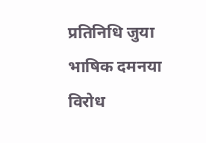प्रतिनिधि जुया भाषिक दमनया विरोध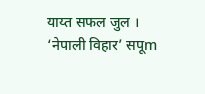याय्त सफल जुल । ‘नेपाली विहार’ सपूm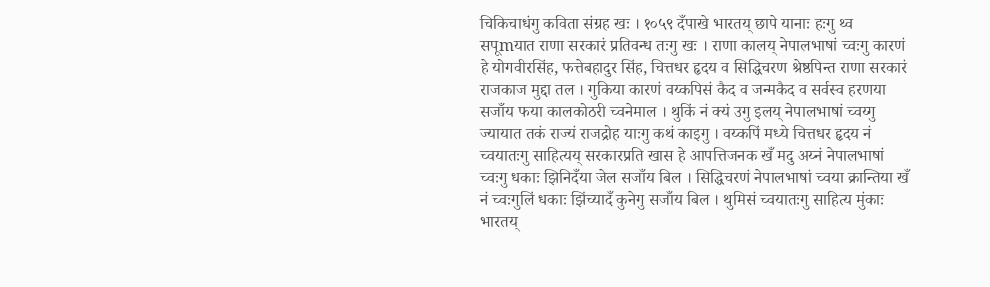चिकिचाधंगु कविता संग्रह खः । १०५९ दँपाखे भारतय् छापे यानाः हःगु थ्व सपूmयात राणा सरकारं प्रतिवन्ध तःगु खः । राणा कालय् नेपालभाषां च्वःगु कारणं हे योगवीरसिंह, फत्तेबहादुर सिंह, चित्तधर हृदय व सिद्धिचरण श्रेष्ठपिन्त राणा सरकारं राजकाज मुद्दा तल । गुकिया कारणं वय्कपिसं कैद व जन्मकैद व सर्वस्व हरणया सजाँय फया कालकोठरी च्वनेमाल । थुकिं नं क्यं उगु इलय् नेपालभाषां च्वय्गु ज्यायात तकं राज्यं राजद्रोह याःगु कथं काइगु । वय्कपिं मध्ये चित्तधर हृदय नं च्वयातःगु साहित्यय् सरकारप्रति खास हे आपत्तिजनक खँ मदु अय्नं नेपालभाषां च्वःगु धकाः झिनिदँया जेल सजाँय बिल । सिद्धिचरणं नेपालभाषां च्वया क्रान्तिया खँ नं च्वःगुलिं धकाः झिंच्यादँ कुनेगु सजाँय बिल । थुमिसं च्वयातःगु साहित्य मुंकाः भारतय्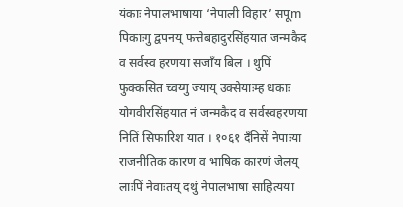यंकाः नेपालभाषाया ‘नेपाली विहार’ सपूm पिकाःगु द्वपनय् फत्तेबहादुरसिंहयात जन्मकैद व सर्वस्व हरणया सजाँय बिल । थुपिं फुक्कसित च्वय्गु ज्याय् उक्सेयाःम्ह धकाः योगवीरसिंहयात नं जन्मकैद व सर्वस्वहरणया नितिं सिफारिश यात । १०६१ दँनिसें नेपाःया राजनीतिक कारण व भाषिक कारणं जेलय् लाःपिं नेवाःतय् दथुं नेपालभाषा साहित्यया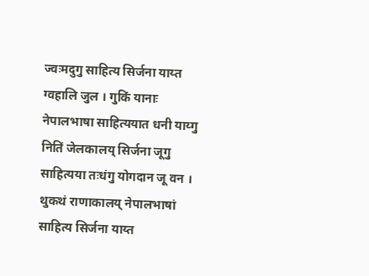ज्वःमदुगु साहित्य सिर्जना याय्त ग्वहालि जुल । गुकिं यानाः नेपालभाषा साहित्ययात धनी याय्गु नितिं जेलकालय् सिर्जना जूगु साहित्यया तःधंगु योगदान जू वन । थुकथं राणाकालय् नेपालभाषां साहित्य सिर्जना याय्त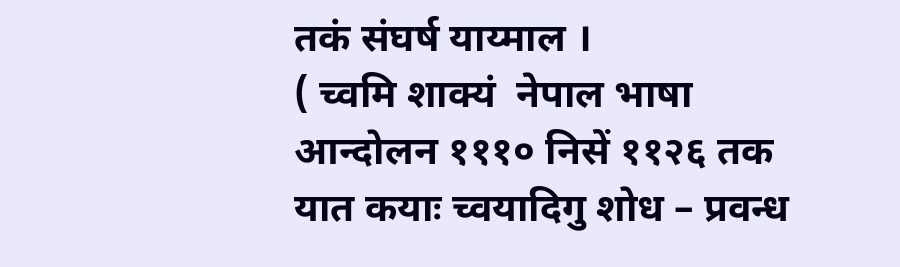तकं संघर्ष याय्माल ।
( च्वमि शाक्यं  नेपाल भाषा आन्दोलन १११० निसें ११२६ तक यात कयाः च्वयादिगु शोध – प्रवन्ध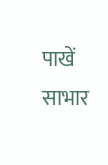पाखें साभार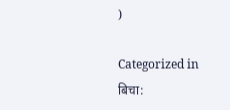)

Categorized in बिचा: